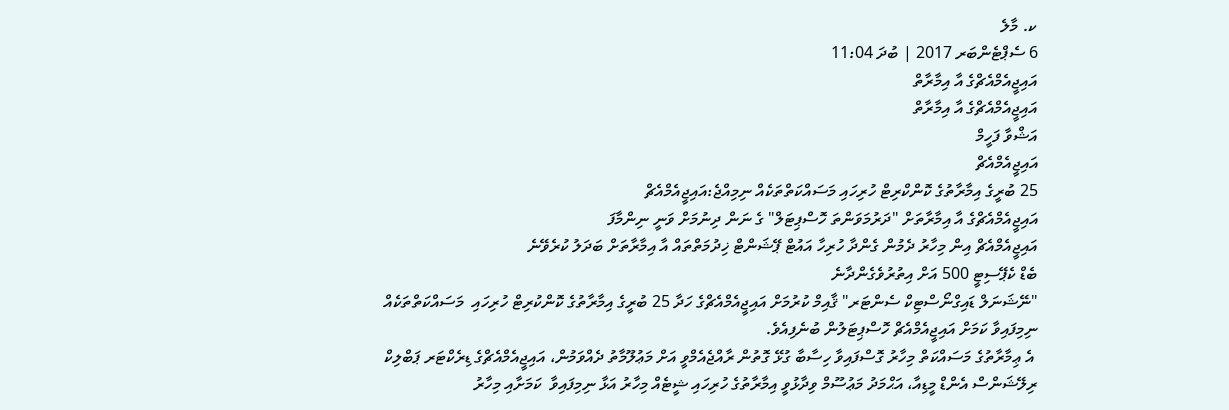ކ. މާލެ
6 ސެޕްޓެންބަރ 2017 | ބުދަ 11:04
އައިޖީއެމްއެޗްގެ އާ އިމާރާތް
އައިޖީއެމްއެޗްގެ އާ އިމާރާތް
އަޝްވާ ފަހީމް
އައިޖީއެމްއެޗް
25 ބުރީގެ އިމާރާތުގެ ކޮންކްރިޓް ހުރިހައި މަސައްކަތްތަކެއް ނިމިއްޖެ:އައިޖީއެމްއެޗް
އައިޖީއެމްއެޗްގެ އާ އިމާރާތަށް "ދަރުމަވަންތަ ހޮސްޕިޓަލް" ގެ ނަން ދިނުމަށް ވަނީ ނިންމާފަ
އައިޖީއެމްއެޗް އިން މިހާރު ދެމުން ގެންދާ ހުރިހާ އައުޓް ޕޭޝަންޓް ޚިދުމަތްތައް އާ އިމާރާތަށް ބަދަލު ކުރެވޭނެ
ބެޑް ކެޕޭސިޓީ 500 އަށް އިތުރުވެގެންދާނެ
"ނޭޝަނަލް ޑައިގްނޯސްޓިކް ސެންޓަރ" ޤާއިމް ކުރުމަށް އައިޖީއެމްއެޗްގެ ހަދާ 25 ބުރީގެ އިމާރާތުގެ ކޮންކުރިޓް ހުރިހައި  މަސައްކަތްތަކެއް ނިމިފައިވާ ކަމަށް އައިޖީއެމްއެޗް ހޮސްޕިޓަލުން ބުނެފިއެވެ.
 އެ ޢިމާރާތުގެ މަސައްކަތް މިހާރު ގޮސްފައިވާ ހިސާބާ ގުޅޭ ގޮތުން ރާއްޖެއެމްވީ އަށް މަޢުލޫމާތު ދެއްވަމުން، އައިޖީއެމްއެޗްގެ ޑިރެކްޓަރ ޕަބްލިކް ރިލޭޝަންސް އެންޑް މީޑިއާ، އަޙްމަދު މަޢުސޫމް ވިދާޅުވީ އިމާރާތުގެ ހުރިހައި ޝީޓެއް މިހާރު އަޅާ ނިމިފައިވާ  ކަމަށާއި މިހާރު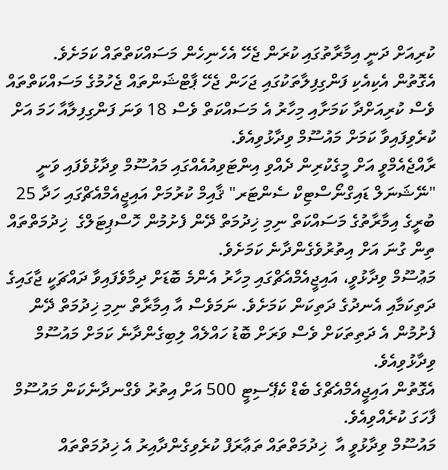ކުރިއަށް ދަނީ އިމާރާތުގައި ކުރަން ޖެހޭ އެހެނިހެން މަސައްކަތްތައް ކަމަށެވެ.
އެގޮތުން އެކިއެކި ފަންގިފިލާތަކުގައި ޖަހަން ޖެހޭ ޕާޓްޝަންތައް ޖެހުމުގެ މަސައްކަތްތައް ވެސް ކުރިއަށްދާ ކަމަށާއި މިހާރު އެ މަސައްކަތް ވެސް 18 ވަނަ ފަންގިފިލާއާ ހަމަ އަށް ކުރެވިފައިވާ ކަމަށް މައުސޫމް ވިދާޅުވިއެވެ.
ރާއްޖެއެމްވީ އަށް މީގެކުރިން ދެއްވި އިންޓަވިއުއެއްގައި މައުސޫމް ވިދާޅުވެފައި ވަނީ "ނޭޝަނަލް ޑައިގްނޯސްޓިކް ސެންޓަރ" ޤާއިމް ކުރުމަށް އައިޖީއެމްއެޗްގައި ހަދާ 25 ބުރީގެ އިމާރާތުގެ މަސައްކަތް ނިމި ޚިދުމަތް ދޭން ފެށުމުން ހޮސްޕިޓަލްގެ  ޚިދުމަތްތައް ތިން ގުނަ އަށް އިތުރުވެގެންދާނެ ކަމަށެވެ.
މަޢުސޫމް ވިދާޅުވީ، އައިޖީއެމްއެޗްގައި މިހާރު އެންމެ ބޮޑަށް ދިމާވެފައިވާ ދައްޗަކީ ޖާގައިގެ ދަތިކަމާއި އެނދުގެ ދަތިކަން ކަމަށެވެ. ނަމަވެސް އާ އިމާރާތް ނިމި ޚިދުމަތް ދޭން ފެށުމުން އެ ދަތިތަކަށް ވެސް ވަރަށް ބޮޑު ހައްލެއް ލިބިގެންދާނެ ކަމަށް މައުސޫމް ވިދާޅުވިއެވެ.
އެގޮތުން އައިޖީއެމްއެޗްގެ ބެޑް ކެޕޭސިޓީ 500 އަށް އިތުރު ވެގްނދާނެކަން މައުސޫމް ފާހަގަ ކުރެއްވިއެވެ.
މައުސޫމް ވިދާޅުވީ އާ  ޚިދުމަތްތައް ތަޢާރަފް ކުރެވިގެންދާއިރު އެ ޚިދުމަތްތައް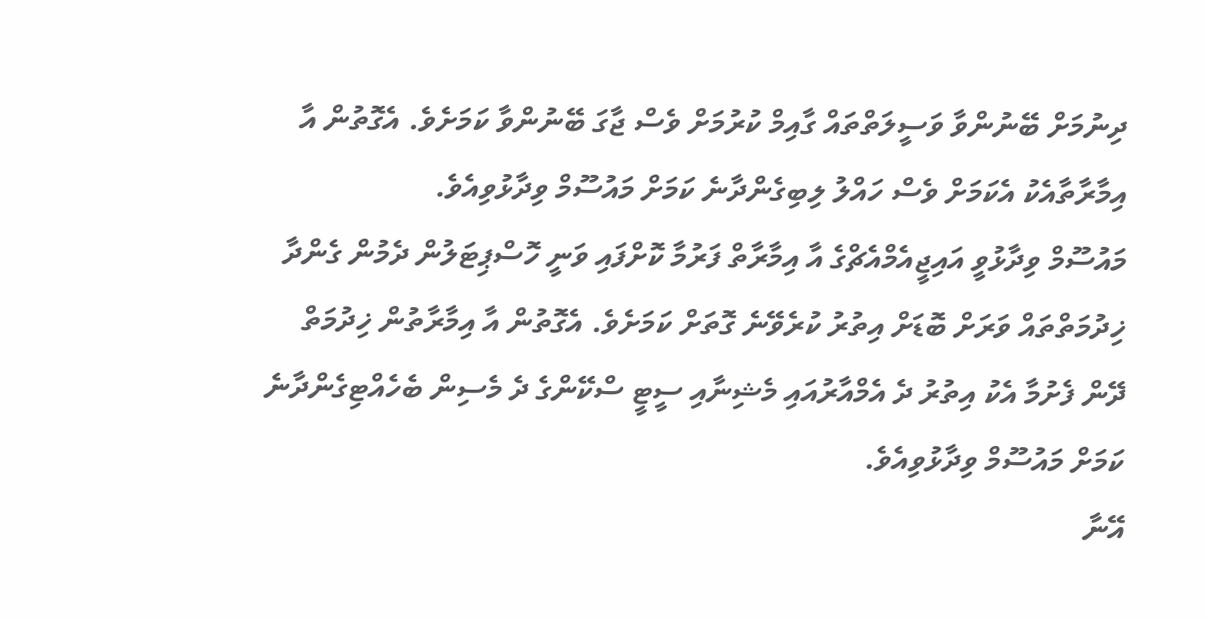ދިނުމަށް ބޭނުންވާ ވަސީލަތްތައް ގާއިމް ކުރުމަށް ވެސް ޖާގަ ބޭނުންވާ ކަމަށެވެ. އެގޮތުން އާ އިމާރާތާއެކު އެކަމަށް ވެސް ހައްލު ލިބިގެންދާނެ ކަމަށް މައުސޫމް ވިދާޅުވިއެވެ.
މައުސޫމް ވިދާޅުވީ އައިޖީއެމްއެޗްގެ އާ އިމާރާތް ފަރުމާ ކޮށްފައި ވަނީ ހޮސްޕިޓަލުން ދެމުން ގެންދާ ޚިދުމަތްތައް ވަރަށް ބޮޑަށް އިތުރު ކުރެވޭނެ ގޮތަށް ކަމަށެވެ. އެގޮތުން އާ އިމާރާތުން ޚިދުމަތް ދޭން ފެށުމާ އެކު އިތުރު ދެ އެމްއާރުއައި މެޝިނާއި ސީޓީ ސްކޭންގެ ދެ މެސިން ބެހެއްޓިގެންދާނެ ކަމަށް މައުސޫމް ވިދާޅުވިއެވެ.
އޭނާ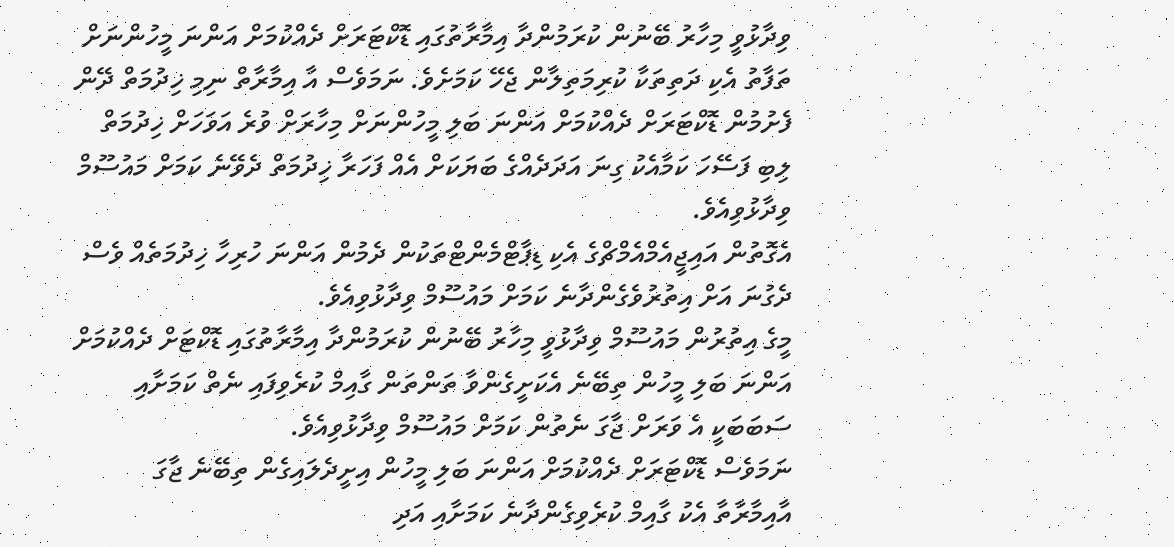ވިދާޅުވީ މިހާރު ބޭނުން ކުރަމުންދާ އިމާރާތުގައި ޑޮކްޓަރަށް ދެއްކުމަށް އަންނަ މީހުންނަށް ތަފާތު އެކި ދަތިތަކާ ކުރިމަތިލާން ޖެހޭ ކަމަށެވެ. ނަމަވެސް އާ އިމާރާތް ނިމި ޚިދުމަތް ދޭން ފެށުމުން ޑޮކްޓަރަށް ދެއްކުމަށް އަންނަ ބަލި މީހުންނަށް މިހާރަށް ވުރެ އަވަހަށް ޚިދުމަތް ލިބި ފަސޭހަ ކަމާއެކު ގިނަ އަދަދެއްގެ ބަޔަކަށް އެއް ފަހަރާ ޚިދުމަތް ދެވޭނެ ކަމަށް މައުސޫމް ވިދާޅުވިއެވެ.
އެގޮތުން އައިޖީއެމްއެމްޗްގެ އެކި ޑިޕާޓްމެންޓްތަކުން ދެމުން އަންނަ ހުރިހާ ޚިދުމަތެއް ވެސް ދެގުނަ އަށް އިތުރުވެގެންދާނެ ކަމަށް މައުސޫމް ވިދާޅުވިއެވެ.
މީގެ އިތުރުން މައުސޫމް ވިދާޅުވީ މިހާރު ބޭނުން ކުރަމުންދާ އިމާރާތުގައި ޑޮކްޓަށް ދެއްކުމަށް އަންނަ ބަލި މީހުން ތިބޭނެ އެކަށީގެންވާ ތަންތަން ގާއިމް ކުރެވިފައި ނެތް ކަމަށާއި ސަބަބަކީ އެ ވަރަށް ޖާގަ ނެތުން ކަމަށް މައުސޫމް ވިދާޅުވިއެވެ.
ނަމަވެސް ޑޮކްޓަރަށް ދެއްކުމަށް އަންނަ ބަލި މީހުން އިށީދެލައިގެން ތިބޭނެ ޖާގަ އާއިމާރާތާ އެކު ގާއިމް ކުރެވިގެންދާނެ ކަމަށާއި އަދި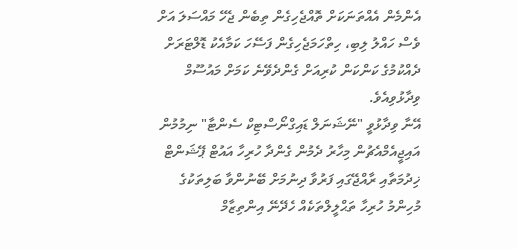އެންމެން އެއްތަނަކަށް ތޮއްޖެހިގެން ތިބެން ޖެހޭ މައްސަލަ އަށް ވެސް ހައްލު ލިބި، ހިތްހަމަޖެހިގެން ފަސޭހަ ކަމާއެކު ޑޮލްޓަރަށް ދެއްކުމުގެ ކަންކަން ކުރިއަށް ގެންދެވޭނެ ކަމަށް މައުސޫމް ވިދާޅުވިއެވެ.
އޭނާ ވިދާޅުވީ "ނޭޝަނަލް ޑައިގްނޯސްޓިކް ސެންޓާ" ނިމުމުން އައިޖީއެމްއެޗުން މިހާރު ދެމުން ގެންދާ ހުރިހާ އައުޓް ޕޭޝަންޓް ޚިދުމަތާއި ރާއްޖޭގައި ފަރުވާ ދިނުމަށް ބޭނުންވާ ބަލިތަކުގެ މުހިންމު ހުރިހާ ތަޙްލީލްތަކެއް ހެދޭނޭ އިންތިޒާމް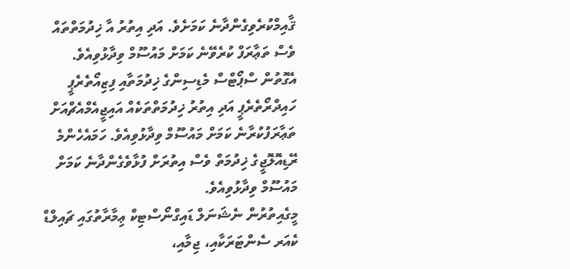ޤާއިމްކުރެވިގެންދާނެ ކަމަށެވެ. އަދި އިތުރު އާ ޚިދުމަތްތައް ވެސް ތަޢާރަފް ކުރެވޭނެ ކަމަށް މައުސޫމް ވިދާޅުވިއެވެ.
އެގޮތުން ސްޕޯޓްސް މެޑިސިންގެ ޚިދުމަތާއި ފިޒިއޯތެރެޕީ ހައިދްރޯތެރެޕީ އަދި އިތުރު ޚިދުމަތްތަކެއް އައިޖީއެމްއެޗްއަށް ތަޢާރަފުކުރާނެ ކަމަށް މައުސޫމް ވިދާޅުވިއެވެ. ހަމައެހެންމެ ރޭޑިއޮލޮޖީގެ ޚިދުމަތް ވެސް އިތުރަށް ފުޅާވެގެންދާނެ ކަމަށް މައުސޫމް ވިދާޅުވިއެވެ.
މީގެއިތުރުން ނެޝަނަލް ޑައިގްނޯސްޓިކް ޢިމާރާތުގައި ޗައިލްޑް ކެއަރ ސެންޓަރަކާއި، ޖިމާއި،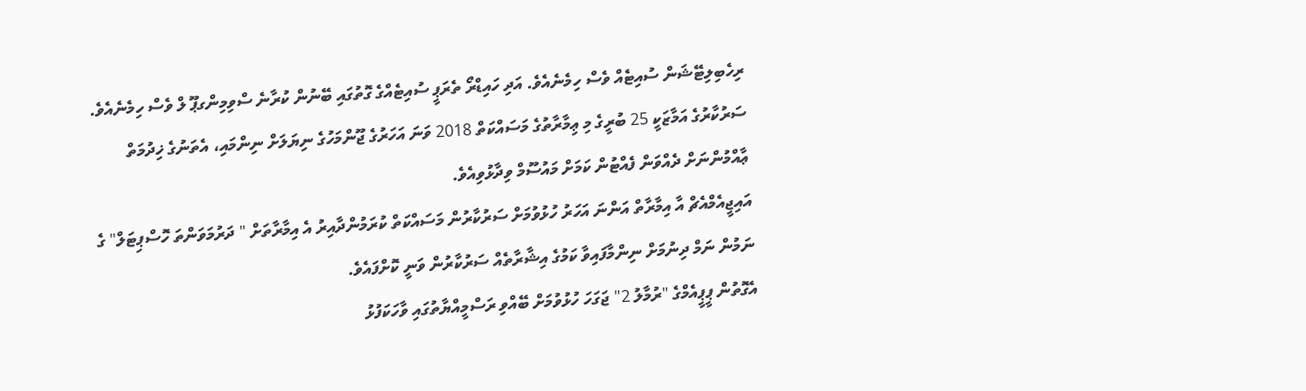ރިހެބިލިޓޭޝަން ސުއިޓެއް ވެސް ހިމެނެއެވެ. އަދި ހައިޑްރޯ ތެރަޕީ ސުއިޓެއްގެ ގޮތުގައި ބޭނުން ކުރާނެ ސްވިމިންގޕޫ ލް ވެސް ހިމެނެއެވެ. ސަރުކާރުގެ އަމާޒަކީ 25 ބުރީގެ މި ޢިމާރާތުގެ މަސައްކަތް 2018 ވަނަ އަހަރުގެ ޖޫންމަހުގެ ނިޔަލަށް ނިންމައި، އެތަނުގެ ޚިދުމަތް ޢާއްމުންނަށް ދެއްވަން ފެއްޓުން ކަމަށް މައުސޫމް ވިދާޅުވިއެވެ.
އައިޖީއެމްއެޗް އާ އިމާރާތް އަންނަ އަހަރު ހުޅުވުމަށް ސަރުކާރުން މަސައްކަތް ކުރަމުންދާއިރު އެ އިމާރާތަށް " ދަރުމަވަންތަ ހޮސްޕިޓަލް" ގެ ނަމުން ނަމް ދިނުމަށް ނިންމާފައިވާ ކަމުގެ އިޝާރާތެއް ސަރުކާރުން ވަނީ ކޮށްފައެވެ.
އެގޮތުން ޕީޕީއެމްގެ "ރުމާލު 2" ޖަގަހަ ހުޅުވުމަށް ބޭއްވި ރަސްމީއްޔާތުގައި ވާހަކަފުޅު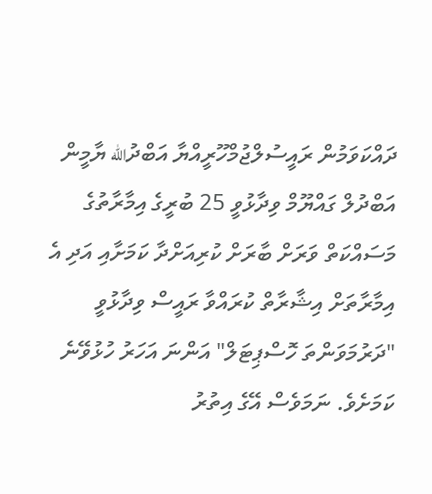ދައްކަވަމުން ރައީސުލްޖުމްހޫރީއްޔާ އަބްދުالله ޔާމީން އަބްދުލް ގައްޔޫމް ވިދާޅުވީ 25 ބުރީގެ އިމާރާތުގެ މަސައްކަތް ވަރަށް ބާރަށް ކުރިއަށްދާ ކަމަށާއި އަދި އެ އިމާރާތަށް އިޝާރާތް ކުރައްވާ ރައީސް ވިދާޅުވީ "ދަރުމަވަންތަ ހޮސްޕިޓަލް" އަންނަ އަހަރު ހުޅުވޭނެ ކަމަށެވެ. ނަމަވެސް އޭގެ އިތުރު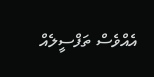އެއްވެސް ތަފްސީލެއް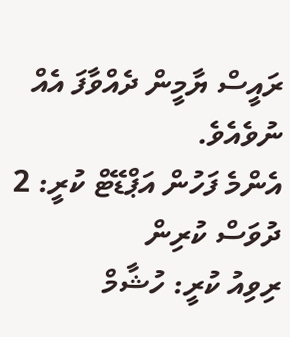ރައީސް ޔާމީން ދެއްވާފަ އެއް ނުވެއެވެ.
އެންމެ ފަހުން އަޕްޑޭޓް ކުރީ: 2 ދުވަސް ކުރިން
ރިވިއު ކުރީ: ހުޝާމް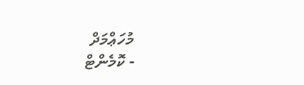މުހަޢްމަދް
- ކޮމެންޓް